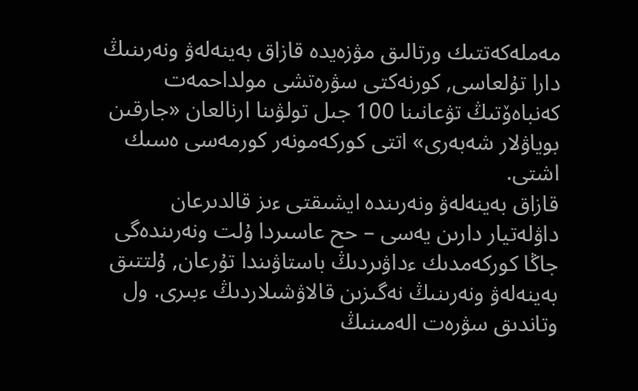مەملەكەتتىك ورتالىق مۋزەيدە قازاق بەينەلەۋ ونەرىنىڭ دارا تۇلعاسى, كورنەكتى سۋرەتشى مولداحمەت كەنباەۆتىڭ تۋعانىنا 100 جىل تولۋىنا ارنالعان «جارقىن بوياۋلار شەبەرى» اتتى كوركەمونەر كورمەسى ەسىك اشتى.
قازاق بەينەلەۋ ونەرىندە ايشىقتى ءىز قالدىرعان داۋلەتيار دارىن يەسى – حح عاسىردا ۇلت ونەرىندەگى جاڭا كوركەمدىك ءداۋىردىڭ باستاۋىندا تۇرعان, ۇلتتىق بەينەلەۋ ونەرىنىڭ نەگىزىن قالاۋشىلاردىڭ ءبىرى. ول وتاندىق سۋرەت الەمىنىڭ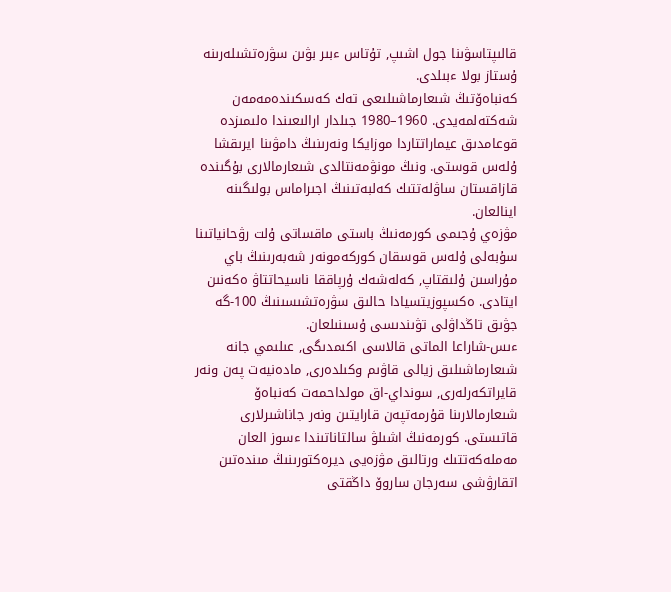قالىپتاسۋىنا جول اشىپ, تۇتاس ءبىر بۋىن سۋرەتشىلەرىنە ۇستاز بولا ءبىلدى.
كەنباەۆتىڭ شىعارماشىلىعى تەك كەسكىندەمەمەن شەكتەلمەيدى. 1960–1980 جىلدار ارالىعىندا ەلىمىزدە قوعامدىق عيماراتتاردا موزايكا ونەرىنىڭ دامۋىنا ايرىقشا ۇلەس قوستى. ونىڭ مونۋمەنتالدى شىعارمالارى بۇگىندە قازاقستان ساۋلەتتىك كەلبەتىنىڭ اجىراماس بولىگىنە اينالعان.
مۋزەي ۇجىمى كورمەنىڭ باستى ماقساتى ۇلت رۋحانياتىنا سۇبەلى ۇلەس قوسقان كوركەمونەر شەبەرىنىڭ باي مۇراسىن ۇلىقتاپ, كەلەشەك ۇرپاققا ناسيحاتتاۋ ەكەنىن ايتادى. ەكسپوزيتسيادا حالىق سۋرەتشىسىنىڭ 100-گە جۋىق تاڭداۋلى تۋىندىسى ۇسىنىلعان.
ءىس-شاراعا الماتى قالاسى اكىمدىگى, عىلىمي جانە شىعارماشىلىق زيالى قاۋىم وكىلدەرى, مادەنيەت پەن ونەر قايراتكەرلەرى, سونداي-اق مولداحمەت كەنباەۆ شىعارمالارىنا قۇرمەتپەن قارايتىن ونەر جاناشىرلارى قاتىستى. كورمەنىڭ اشىلۋ سالتاناتىندا ءسوز العان مەملەكەتتىك ورتالىق مۋزەيى ديرەكتورىنىڭ مىندەتىن اتقارۋشى سەرجان ساروۆ داڭقتى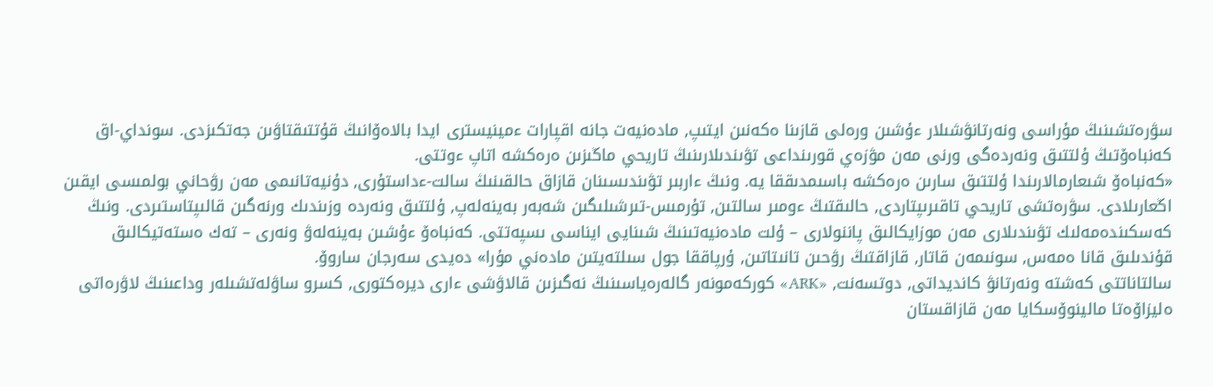سۋرەتشىنىڭ مۇراسى ونەرتانۋشىلار ءۇشىن ورەلى قازىنا ەكەنىن ايتىپ, مادەنيەت جانە اقپارات ءمينيسترى ايدا بالاەۆانىڭ قۇتتىقتاۋىن جەتكىزدى. سونداي-اق كەنباەۆتىڭ ۇلتتىق ونەردەگى ورنى مەن مۋزەي قورىنداعى تۋىندىلارىنىڭ تاريحي ماڭىزىن ەرەكشە اتاپ ءوتتى.
«كەنباەۆ شىعارمالارىندا ۇلتتىق سارىن ەرەكشە باسىمدىققا يە. ونىڭ ءاربىر تۋىندىسىنان قازاق حالقىنىڭ سالت-ءداستۇرى, دۇنيەتانىمى مەن رۋحاني بولمىسى ايقىن اڭعارىلادى. سۋرەتشى تاريحي تاقىرىپتاردى, حالىقتىڭ ءومىر سالتىن, تۇرمىس-تىرشىلىگىن شەبەر بەينەلەپ, ۇلتتىق ونەردە وزىندىك ورنەگىن قالىپتاستىردى. ونىڭ كەسكىندەمەلىك تۋىندىلارى مەن موزايكالىق پاننولارى – ۇلت مادەنيەتىنىڭ شىنايى ايناسى ىسپەتتى. كەنباەۆ ءۇشىن بەينەلەۋ ونەرى – تەك ەستەتيكالىق قۇندىلىق قانا ەمەس, سونىمەن قاتار, قازاقتىڭ رۋحىن تانىتاتىن, ۇرپاققا جول سىلتەيتىن مادەني مۇرا» دەيدى سەرجان ساروۆ.
سالتاناتتى كەشتە ونەرتانۋ كانديداتى, دوتسەنت, «ARK» كوركەمونەر گالەرەياسىنىڭ نەگىزىن قالاۋشى ءارى ديرەكتورى, كسرو ساۋلەتشىلەر وداعىنىڭ لاۋرەاتى ەليزاۆەتا مالينوۆسكايا مەن قازاقستان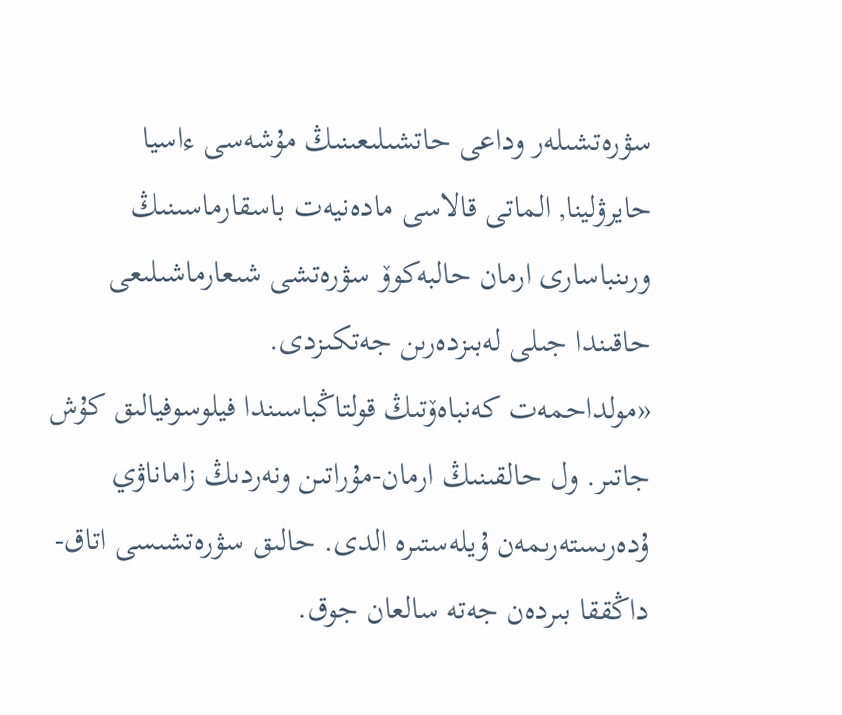سۋرەتشىلەر وداعى حاتشىلىعىنىڭ مۇشەسى ءاسيا حايرۋلينا, الماتى قالاسى مادەنيەت باسقارماسىنىڭ ورىنباسارى ارمان حالبەكوۆ سۋرەتشى شىعارماشىلىعى حاقىندا جىلى لەبىزدەرىن جەتكىزدى.
«مولداحمەت كەنباەۆتىڭ قولتاڭباسىندا فيلوسوفيالىق كۇش جاتىر. ول حالقىنىڭ ارمان-مۇراتىن ونەردىڭ زاماناۋي ۇدەرىستەرىمەن ۇيلەستىرە الدى. حالىق سۋرەتشىسى اتاق-داڭققا بىردەن جەتە سالعان جوق.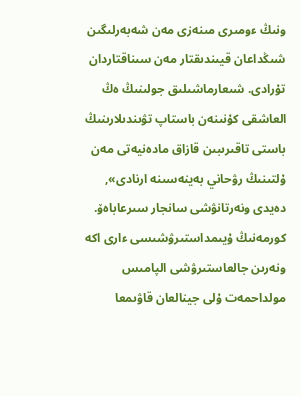ونىڭ ءومىرى مىنەزى مەن شەبەرلىگىن شىڭداعان قيىندىقتار مەن سىناقتاردان تۇرادى. شىعارماشىلىق جولىنىڭ ەڭ العاشقى كۇنىنەن باستاپ تۋىندىلارىنىڭ باستى تاقىرىبىن قازاق مادەنيەتى مەن ۇلتىنىڭ رۋحاني بەينەسىنە ارنادى», دەيدى ونەرتانۋشى سانجار سىرعاباەۆ.
كورمەنىڭ ۇيىمداستىرۋشىسى ءارى اكە ونەرىن جالعاستىرۋشى الپامىس مولداحمەت ۇلى جينالعان قاۋىمعا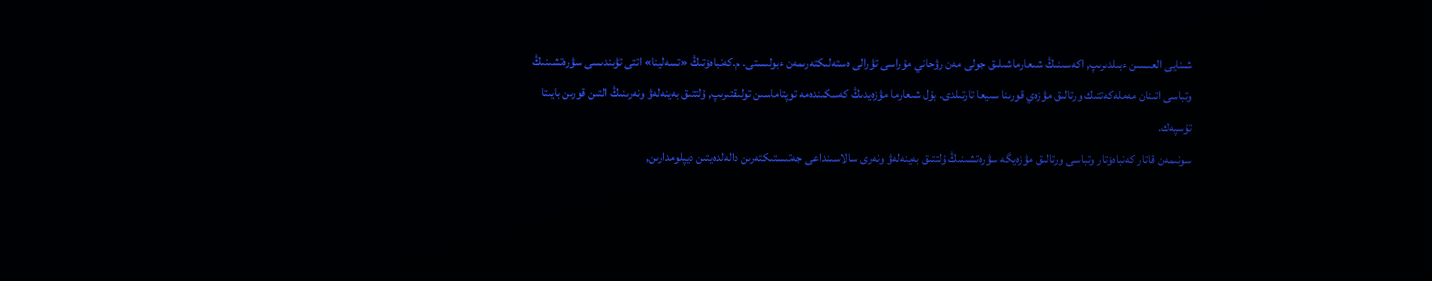شىنايى العىسىن ءبىلدىرىپ, اكەسىنىڭ شىعارماشىلىق جولى مەن رۋحاني مۇراسى تۋرالى ەستەلىكتەرىمەن ءبولىستى. م.كەنباەۆتىڭ «تسەلينا» اتتى تۋىندىسى سۋرەتشىنىڭ وتباسى اتىنان مەملەكەتتىك ورتالىق مۋزەي قورىنا سىيعا تارتىلدى. بۇل شىعارما مۋزەيدىڭ كەسكىندەمە توپتاماسىن تولىقتىرىپ, ۇلتتىق بەينەلەۋ ونەرىنىڭ التىن قورىن بايىتا تۇسپەك.
سونىمەن قاتار كەنباەۆتار وتباسى ورتالىق مۋزەيگە سۋرەتشىنىڭ ۇلتتىق بەينەلەۋ ونەرى سالاسىنداعى جەتىستىكتەرىن دالەلدەيتىن ديپلومدارىن,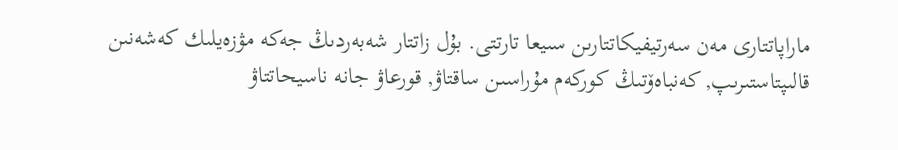ماراپاتتارى مەن سەرتيفيكاتتارىن سىيعا تارتتى. بۇل زاتتار شەبەردىڭ جەكە مۋزەيلىك كەشەنىن قالىپتاستىرىپ, كەنباەۆتىڭ كوركەم مۇراسىن ساقتاۋ, قورعاۋ جانە ناسيحاتتاۋ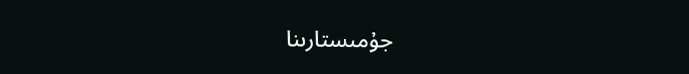جۇمىستارىنا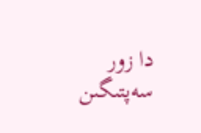دا زور سەپتىگىن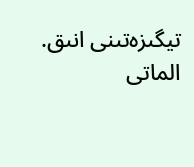تيگىزەتىنى انىق.
الماتى